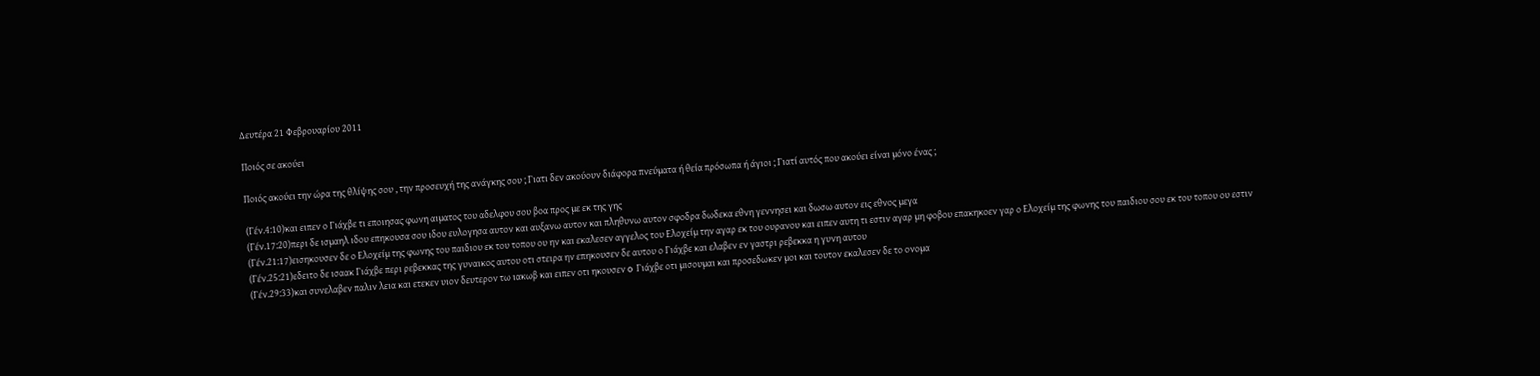Δευτέρα 21 Φεβρουαρίου 2011

Ποιός σε ακούει

Ποιός ακούει την ώρα της θλίψης σου , την προσευχή της ανάγκης σου ; Γιατι δεν ακούουν διάφορα πνεύματα ή θεία πρόσωπα ή άγιοι ; Γιατί αυτός που ακούει είναι μόνο ένας ;

(Γέν.4:10)και ειπεν ο Γιάχβε τι εποιησας φωνη αιματος του αδελφου σου βοα προς με εκ της γης
(Γέν.17:20)περι δε ισμαηλ ιδου επηκουσα σου ιδου ευλογησα αυτον και αυξανω αυτον και πληθυνω αυτον σφοδρα δωδεκα εθνη γεννησει και δωσω αυτον εις εθνος μεγα
(Γέν.21:17)εισηκουσεν δε ο Ελοχείμ της φωνης του παιδιου εκ του τοπου ου ην και εκαλεσεν αγγελος του Ελοχείμ την αγαρ εκ του ουρανου και ειπεν αυτη τι εστιν αγαρ μη φοβου επακηκοεν γαρ ο Ελοχείμ της φωνης του παιδιου σου εκ του τοπου ου εστιν
(Γέν.25:21)εδειτο δε ισαακ Γιάχβε περι ρεβεκκας της γυναικος αυτου οτι στειρα ην επηκουσεν δε αυτου ο Γιάχβε και ελαβεν εν γαστρι ρεβεκκα η γυνη αυτου
(Γέν.29:33)και συνελαβεν παλιν λεια και ετεκεν υιον δευτερον τω ιακωβ και ειπεν οτι ηκουσεν o Γιάχβε οτι μισουμαι και προσεδωκεν μοι και τουτον εκαλεσεν δε το ονομα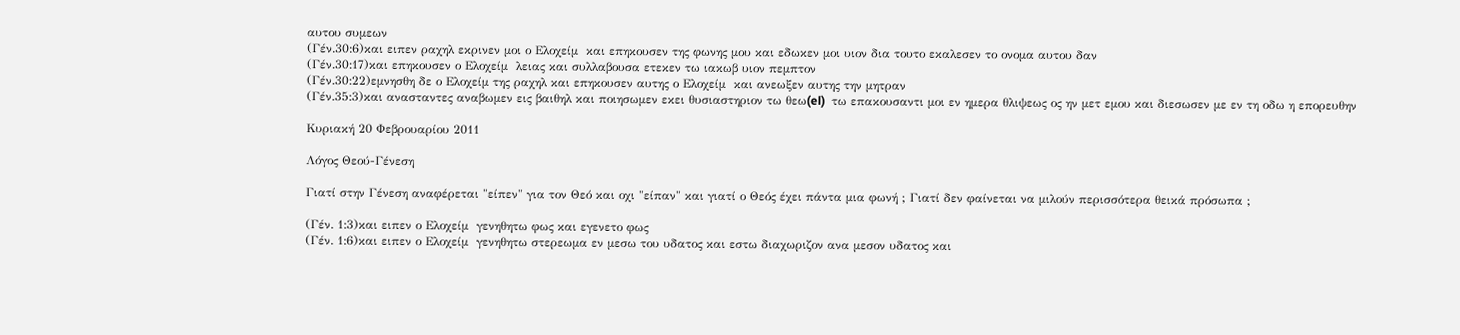αυτου συμεων
(Γέν.30:6)και ειπεν ραχηλ εκρινεν μοι ο Ελοχείμ  και επηκουσεν της φωνης μου και εδωκεν μοι υιον δια τουτο εκαλεσεν το ονομα αυτου δαν
(Γέν.30:17)και επηκουσεν ο Ελοχείμ  λειας και συλλαβουσα ετεκεν τω ιακωβ υιον πεμπτον
(Γέν.30:22)εμνησθη δε ο Ελοχείμ της ραχηλ και επηκουσεν αυτης ο Ελοχείμ  και ανεωξεν αυτης την μητραν
(Γέν.35:3)και ανασταντες αναβωμεν εις βαιθηλ και ποιησωμεν εκει θυσιαστηριον τω θεω(el)  τω επακουσαντι μοι εν ημερα θλιψεως ος ην μετ εμου και διεσωσεν με εν τη οδω η επορευθην

Κυριακή 20 Φεβρουαρίου 2011

Λόγος Θεού-Γένεση

Γιατί στην Γένεση αναφέρεται "είπεν" για τον Θεό και οχι "είπαν" και γιατί ο Θεός έχει πάντα μια φωνή ; Γιατί δεν φαίνεται να μιλούν περισσότερα θεικά πρόσωπα ;

(Γέν. 1:3)και ειπεν ο Ελοχείμ  γενηθητω φως και εγενετο φως
(Γέν. 1:6)και ειπεν ο Ελοχείμ  γενηθητω στερεωμα εν μεσω του υδατος και εστω διαχωριζον ανα μεσον υδατος και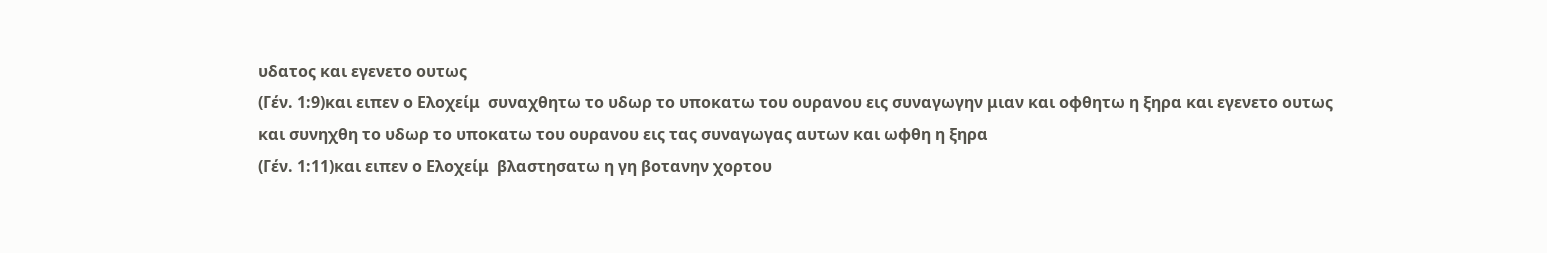υδατος και εγενετο ουτως
(Γέν. 1:9)και ειπεν ο Ελοχείμ  συναχθητω το υδωρ το υποκατω του ουρανου εις συναγωγην μιαν και οφθητω η ξηρα και εγενετο ουτως και συνηχθη το υδωρ το υποκατω του ουρανου εις τας συναγωγας αυτων και ωφθη η ξηρα
(Γέν. 1:11)και ειπεν ο Ελοχείμ  βλαστησατω η γη βοτανην χορτου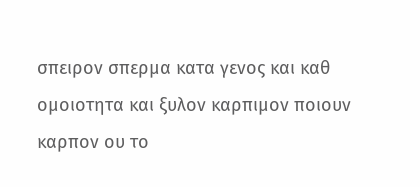σπειρον σπερμα κατα γενος και καθ ομοιοτητα και ξυλον καρπιμον ποιουν καρπον ου το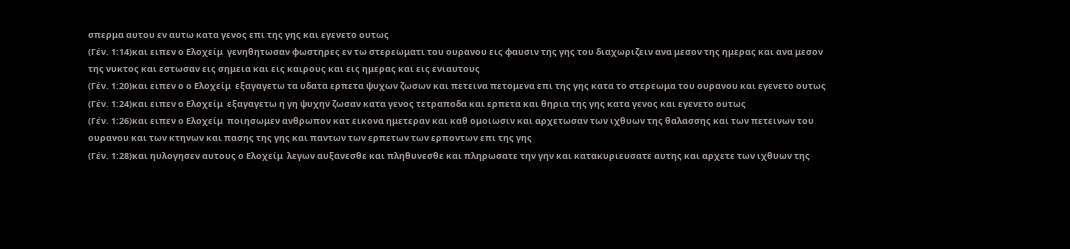σπερμα αυτου εν αυτω κατα γενος επι της γης και εγενετο ουτως
(Γέν. 1:14)και ειπεν ο Ελοχείμ  γενηθητωσαν φωστηρες εν τω στερεωματι του ουρανου εις φαυσιν της γης του διαχωριζειν ανα μεσον της ημερας και ανα μεσον της νυκτος και εστωσαν εις σημεια και εις καιρους και εις ημερας και εις ενιαυτους
(Γέν. 1:20)και ειπεν ο ο Ελοχείμ  εξαγαγετω τα υδατα ερπετα ψυχων ζωσων και πετεινα πετομενα επι της γης κατα το στερεωμα του ουρανου και εγενετο ουτως
(Γέν. 1:24)και ειπεν ο Ελοχείμ  εξαγαγετω η γη ψυχην ζωσαν κατα γενος τετραποδα και ερπετα και θηρια της γης κατα γενος και εγενετο ουτως
(Γέν. 1:26)και ειπεν ο Ελοχείμ  ποιησωμεν ανθρωπον κατ εικονα ημετεραν και καθ ομοιωσιν και αρχετωσαν των ιχθυων της θαλασσης και των πετεινων του ουρανου και των κτηνων και πασης της γης και παντων των ερπετων των ερποντων επι της γης
(Γέν. 1:28)και ηυλογησεν αυτους ο Ελοχείμ  λεγων αυξανεσθε και πληθυνεσθε και πληρωσατε την γην και κατακυριευσατε αυτης και αρχετε των ιχθυων της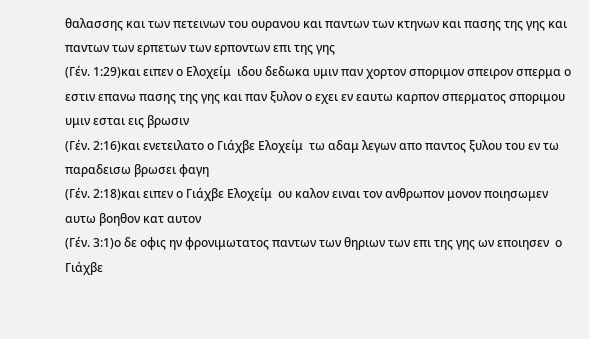θαλασσης και των πετεινων του ουρανου και παντων των κτηνων και πασης της γης και παντων των ερπετων των ερποντων επι της γης
(Γέν. 1:29)και ειπεν ο Ελοχείμ  ιδου δεδωκα υμιν παν χορτον σποριμον σπειρον σπερμα ο εστιν επανω πασης της γης και παν ξυλον ο εχει εν εαυτω καρπον σπερματος σποριμου υμιν εσται εις βρωσιν
(Γέν. 2:16)και ενετειλατο ο Γιάχβε Ελοχείμ  τω αδαμ λεγων απο παντος ξυλου του εν τω παραδεισω βρωσει φαγη
(Γέν. 2:18)και ειπεν ο Γιάχβε Ελοχείμ  ου καλον ειναι τον ανθρωπον μονον ποιησωμεν αυτω βοηθον κατ αυτον
(Γέν. 3:1)ο δε οφις ην φρονιμωτατος παντων των θηριων των επι της γης ων εποιησεν  ο Γιάχβε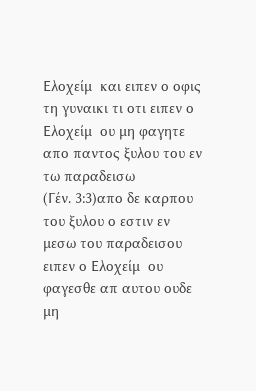Ελοχείμ  και ειπεν ο οφις τη γυναικι τι οτι ειπεν ο Ελοχείμ  ου μη φαγητε απο παντος ξυλου του εν τω παραδεισω
(Γέν. 3:3)απο δε καρπου του ξυλου ο εστιν εν μεσω του παραδεισου ειπεν ο Ελοχείμ  ου φαγεσθε απ αυτου ουδε μη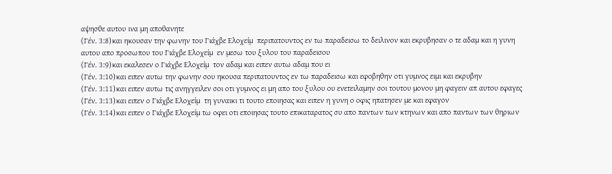αψησθε αυτου ινα μη αποθανητε
(Γέν. 3:8)και ηκουσαν την φωνην του Γιάχβε Ελοχείμ  περιπατουντος εν τω παραδεισω το δειλινον και εκρυβησαν ο τε αδαμ και η γυνη αυτου απο προσωπου του Γιάχβε Ελοχείμ  εν μεσω του ξυλου του παραδεισου
(Γέν. 3:9)και εκαλεσεν ο Γιάχβε Ελοχείμ  τον αδαμ και ειπεν αυτω αδαμ που ει
(Γέν. 3:10)και ειπεν αυτω την φωνην σου ηκουσα περιπατουντος εν τω παραδεισω και εφοβηθην οτι γυμνος ειμι και εκρυβην
(Γέν. 3:11)και ειπεν αυτω τις ανηγγειλεν σοι οτι γυμνος ει μη απο του ξυλου ου ενετειλαμην σοι τουτου μονου μη φαγειν απ αυτου εφαγες
(Γέν. 3:13)και ειπεν ο Γιάχβε Ελοχείμ  τη γυναικι τι τουτο εποιησας και ειπεν η γυνη ο οφις ηπατησεν με και εφαγον
(Γέν. 3:14)και ειπεν ο Γιάχβε Ελοχείμ τω οφει οτι εποιησας τουτο επικαταρατος συ απο παντων των κτηνων και απο παντων των θηριων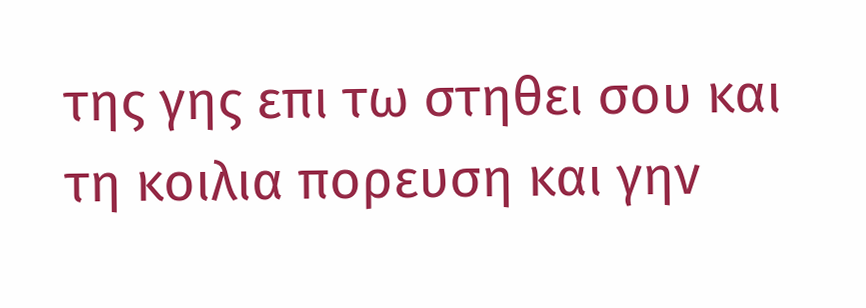της γης επι τω στηθει σου και τη κοιλια πορευση και γην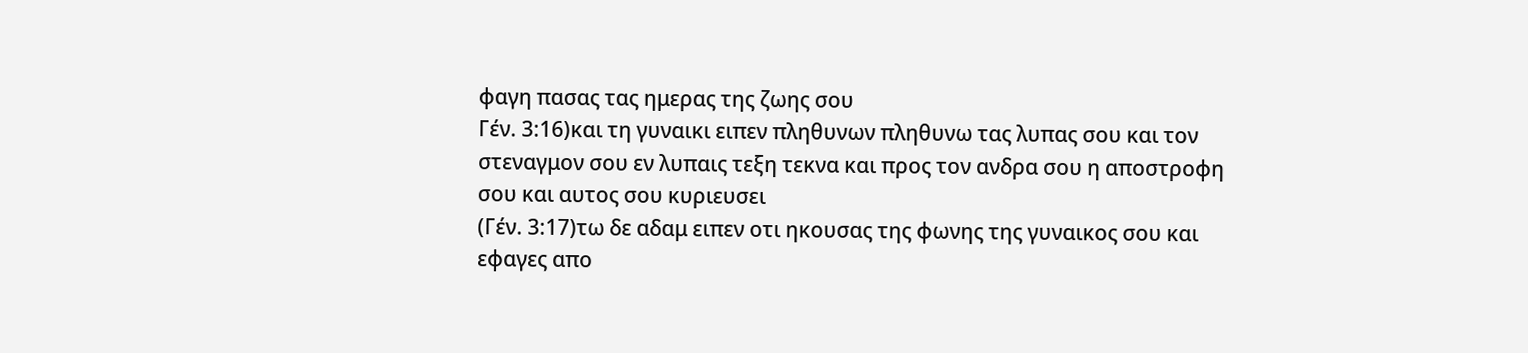φαγη πασας τας ημερας της ζωης σου
Γέν. 3:16)και τη γυναικι ειπεν πληθυνων πληθυνω τας λυπας σου και τον στεναγμον σου εν λυπαις τεξη τεκνα και προς τον ανδρα σου η αποστροφη σου και αυτος σου κυριευσει
(Γέν. 3:17)τω δε αδαμ ειπεν οτι ηκουσας της φωνης της γυναικος σου και εφαγες απο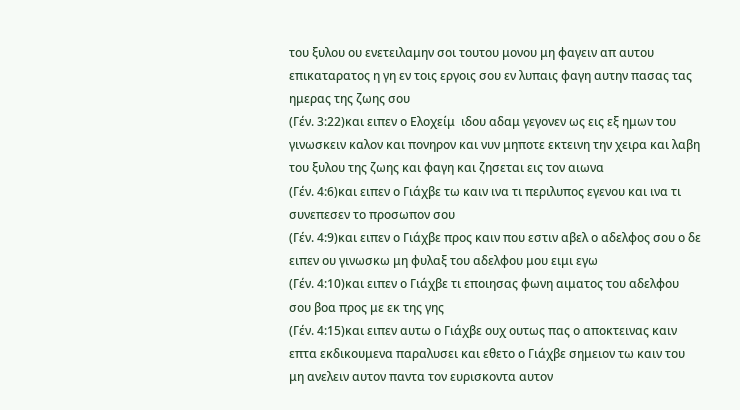του ξυλου ου ενετειλαμην σοι τουτου μονου μη φαγειν απ αυτου επικαταρατος η γη εν τοις εργοις σου εν λυπαις φαγη αυτην πασας τας ημερας της ζωης σου
(Γέν. 3:22)και ειπεν ο Ελοχείμ  ιδου αδαμ γεγονεν ως εις εξ ημων του γινωσκειν καλον και πονηρον και νυν μηποτε εκτεινη την χειρα και λαβη του ξυλου της ζωης και φαγη και ζησεται εις τον αιωνα
(Γέν. 4:6)και ειπεν ο Γιάχβε τω καιν ινα τι περιλυπος εγενου και ινα τι συνεπεσεν το προσωπον σου
(Γέν. 4:9)και ειπεν ο Γιάχβε προς καιν που εστιν αβελ ο αδελφος σου ο δε ειπεν ου γινωσκω μη φυλαξ του αδελφου μου ειμι εγω
(Γέν. 4:10)και ειπεν ο Γιάχβε τι εποιησας φωνη αιματος του αδελφου σου βοα προς με εκ της γης
(Γέν. 4:15)και ειπεν αυτω ο Γιάχβε oυχ ουτως πας ο αποκτεινας καιν επτα εκδικουμενα παραλυσει και εθετο ο Γιάχβε σημειον τω καιν του μη ανελειν αυτον παντα τον ευρισκοντα αυτον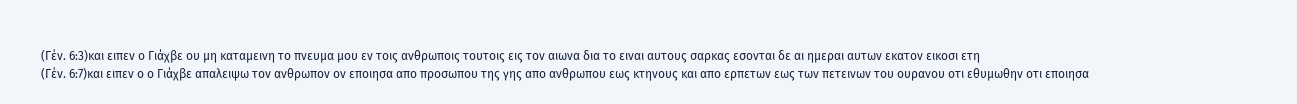(Γέν. 6:3)και ειπεν ο Γιάχβε ου μη καταμεινη το πνευμα μου εν τοις ανθρωποις τουτοις εις τον αιωνα δια το ειναι αυτους σαρκας εσονται δε αι ημεραι αυτων εκατον εικοσι ετη
(Γέν. 6:7)και ειπεν ο ο Γιάχβε απαλειψω τον ανθρωπον ον εποιησα απο προσωπου της γης απο ανθρωπου εως κτηνους και απο ερπετων εως των πετεινων του ουρανου οτι εθυμωθην οτι εποιησα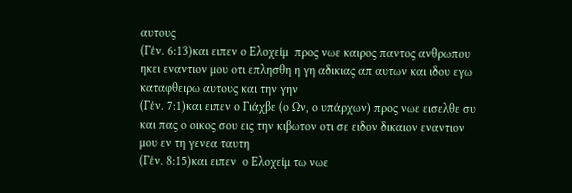αυτους
(Γέν. 6:13)και ειπεν ο Ελοχείμ  προς νωε καιρος παντος ανθρωπου ηκει εναντιον μου οτι επλησθη η γη αδικιας απ αυτων και ιδου εγω καταφθειρω αυτους και την γην
(Γέν. 7:1)και ειπεν ο Γιάχβε (ο Ων, ο υπάρχων) προς νωε εισελθε συ και πας ο οικος σου εις την κιβωτον οτι σε ειδον δικαιον εναντιον μου εν τη γενεα ταυτη
(Γέν. 8:15)και ειπεν  ο Ελοχείμ τω νωε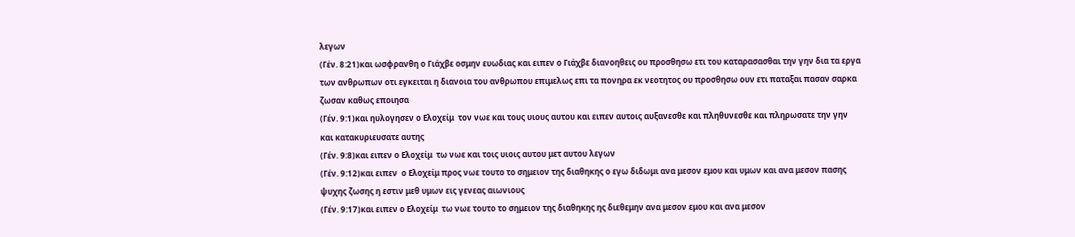λεγων
(Γέν. 8:21)και ωσφρανθη ο Γιάχβε οσμην ευωδιας και ειπεν ο Γιάχβε διανοηθεις ου προσθησω ετι του καταρασασθαι την γην δια τα εργα των ανθρωπων οτι εγκειται η διανοια του ανθρωπου επιμελως επι τα πονηρα εκ νεοτητος ου προσθησω ουν ετι παταξαι πασαν σαρκα ζωσαν καθως εποιησα
(Γέν. 9:1)και ηυλογησεν ο Ελοχείμ  τον νωε και τους υιους αυτου και ειπεν αυτοις αυξανεσθε και πληθυνεσθε και πληρωσατε την γην και κατακυριευσατε αυτης
(Γέν. 9:8)και ειπεν ο Ελοχείμ  τω νωε και τοις υιοις αυτου μετ αυτου λεγων
(Γέν. 9:12)και ειπεν  ο Ελοχείμ προς νωε τουτο το σημειον της διαθηκης ο εγω διδωμι ανα μεσον εμου και υμων και ανα μεσον πασης ψυχης ζωσης η εστιν μεθ υμων εις γενεας αιωνιους
(Γέν. 9:17)και ειπεν ο Ελοχείμ  τω νωε τουτο το σημειον της διαθηκης ης διεθεμην ανα μεσον εμου και ανα μεσον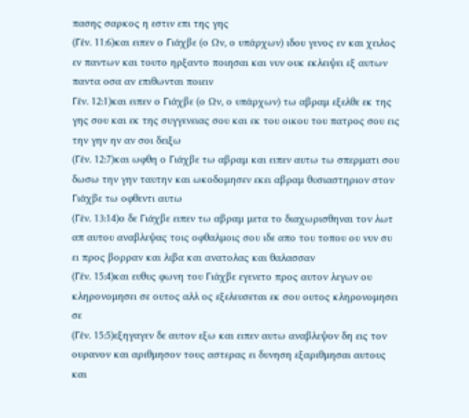πασης σαρκος η εστιν επι της γης
(Γέν. 11:6)και ειπεν ο Γιάχβε (ο Ων, ο υπάρχων) ιδου γενος εν και χειλος εν παντων και τουτο ηρξαντο ποιησαι και νυν ουκ εκλειψει εξ αυτων παντα οσα αν επιθωνται ποιειν
Γέν. 12:1)και ειπεν ο Γιάχβε (ο Ων, ο υπάρχων) τω αβραμ εξελθε εκ της γης σου και εκ της συγγενειας σου και εκ του οικου του πατρος σου εις την γην ην αν σοι δειξω
(Γέν. 12:7)και ωφθη ο Γιάχβε τω αβραμ και ειπεν αυτω τω σπερματι σου δωσω την γην ταυτην και ωκοδομησεν εκει αβραμ θυσιαστηριον στον Γιάχβε τω οφθεντι αυτω
(Γέν. 13:14)ο δε Γιάχβε ειπεν τω αβραμ μετα το διαχωρισθηναι τον λωτ απ αυτου αναβλεψας τοις οφθαλμοις σου ιδε απο του τοπου ου νυν συ ει προς βορραν και λιβα και ανατολας και θαλασσαν
(Γέν. 15:4)και ευθυς φωνη του Γιάχβε εγενετο προς αυτον λεγων ου κληρονομησει σε ουτος αλλ ος εξελευσεται εκ σου ουτος κληρονομησει σε
(Γέν. 15:5)εξηγαγεν δε αυτον εξω και ειπεν αυτω αναβλεψον δη εις τον ουρανον και αριθμησον τους αστερας ει δυνηση εξαριθμησαι αυτους και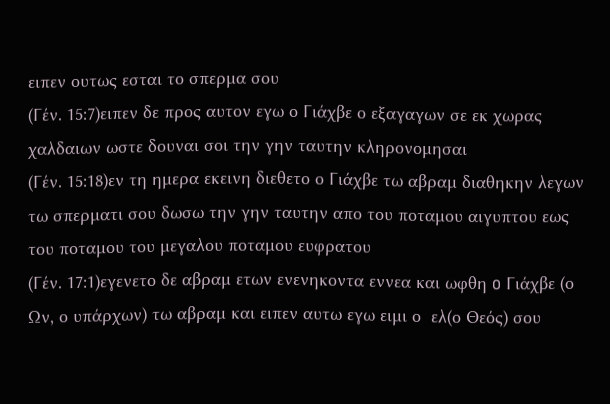ειπεν ουτως εσται το σπερμα σου
(Γέν. 15:7)ειπεν δε προς αυτον εγω ο Γιάχβε ο εξαγαγων σε εκ χωρας χαλδαιων ωστε δουναι σοι την γην ταυτην κληρονομησαι
(Γέν. 15:18)εν τη ημερα εκεινη διεθετο ο Γιάχβε τω αβραμ διαθηκην λεγων τω σπερματι σου δωσω την γην ταυτην απο του ποταμου αιγυπτου εως του ποταμου του μεγαλου ποταμου ευφρατου
(Γέν. 17:1)εγενετο δε αβραμ ετων ενενηκοντα εννεα και ωφθη o Γιάχβε (ο Ων, ο υπάρχων) τω αβραμ και ειπεν αυτω εγω ειμι ο  ελ(ο Θεός) σου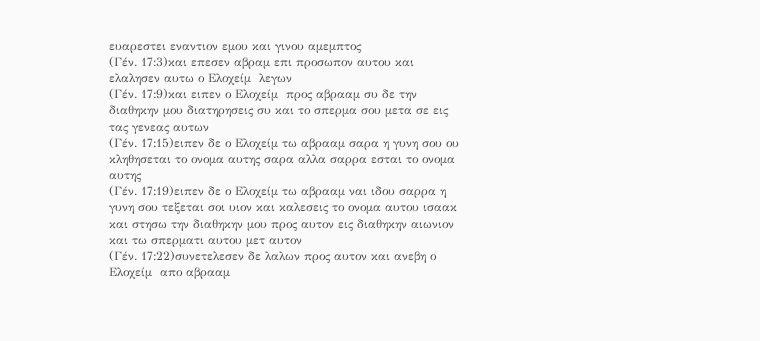ευαρεστει εναντιον εμου και γινου αμεμπτος
(Γέν. 17:3)και επεσεν αβραμ επι προσωπον αυτου και ελαλησεν αυτω ο Ελοχείμ  λεγων
(Γέν. 17:9)και ειπεν ο Ελοχείμ  προς αβρααμ συ δε την διαθηκην μου διατηρησεις συ και το σπερμα σου μετα σε εις τας γενεας αυτων
(Γέν. 17:15)ειπεν δε ο Ελοχείμ τω αβρααμ σαρα η γυνη σου ου κληθησεται το ονομα αυτης σαρα αλλα σαρρα εσται το ονομα αυτης
(Γέν. 17:19)ειπεν δε ο Ελοχείμ τω αβρααμ ναι ιδου σαρρα η γυνη σου τεξεται σοι υιον και καλεσεις το ονομα αυτου ισαακ και στησω την διαθηκην μου προς αυτον εις διαθηκην αιωνιον και τω σπερματι αυτου μετ αυτον
(Γέν. 17:22)συνετελεσεν δε λαλων προς αυτον και ανεβη ο Ελοχείμ  απο αβρααμ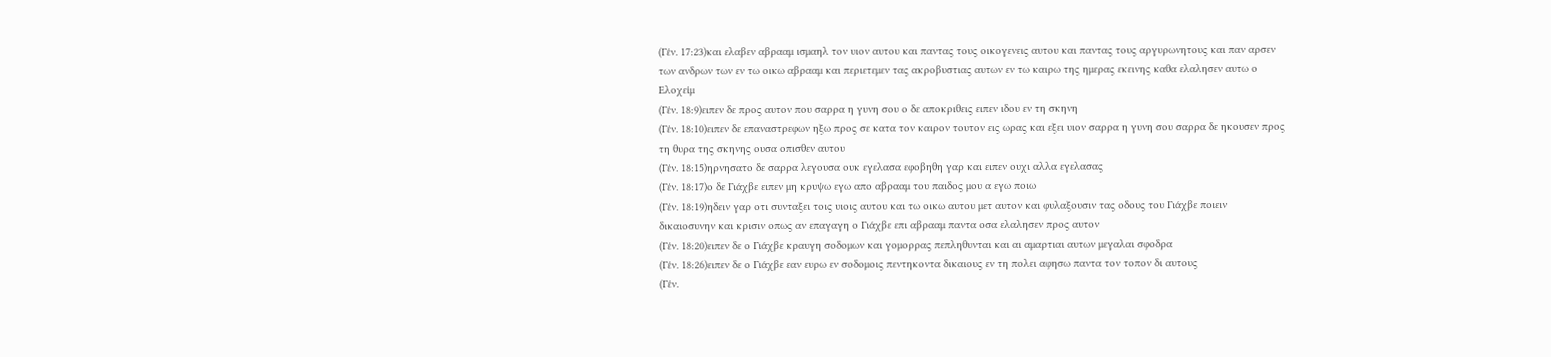(Γέν. 17:23)και ελαβεν αβρααμ ισμαηλ τον υιον αυτου και παντας τους οικογενεις αυτου και παντας τους αργυρωνητους και παν αρσεν των ανδρων των εν τω οικω αβρααμ και περιετεμεν τας ακροβυστιας αυτων εν τω καιρω της ημερας εκεινης καθα ελαλησεν αυτω ο Ελοχείμ
(Γέν. 18:9)ειπεν δε προς αυτον που σαρρα η γυνη σου ο δε αποκριθεις ειπεν ιδου εν τη σκηνη
(Γέν. 18:10)ειπεν δε επαναστρεφων ηξω προς σε κατα τον καιρον τουτον εις ωρας και εξει υιον σαρρα η γυνη σου σαρρα δε ηκουσεν προς τη θυρα της σκηνης ουσα οπισθεν αυτου
(Γέν. 18:15)ηρνησατο δε σαρρα λεγουσα ουκ εγελασα εφοβηθη γαρ και ειπεν ουχι αλλα εγελασας
(Γέν. 18:17)ο δε Γιάχβε ειπεν μη κρυψω εγω απο αβρααμ του παιδος μου α εγω ποιω
(Γέν. 18:19)ηδειν γαρ οτι συνταξει τοις υιοις αυτου και τω οικω αυτου μετ αυτον και φυλαξουσιν τας οδους του Γιάχβε ποιειν δικαιοσυνην και κρισιν οπως αν επαγαγη ο Γιάχβε επι αβρααμ παντα οσα ελαλησεν προς αυτον
(Γέν. 18:20)ειπεν δε ο Γιάχβε κραυγη σοδομων και γομορρας πεπληθυνται και αι αμαρτιαι αυτων μεγαλαι σφοδρα
(Γέν. 18:26)ειπεν δε ο Γιάχβε εαν ευρω εν σοδομοις πεντηκοντα δικαιους εν τη πολει αφησω παντα τον τοπον δι αυτους
(Γέν.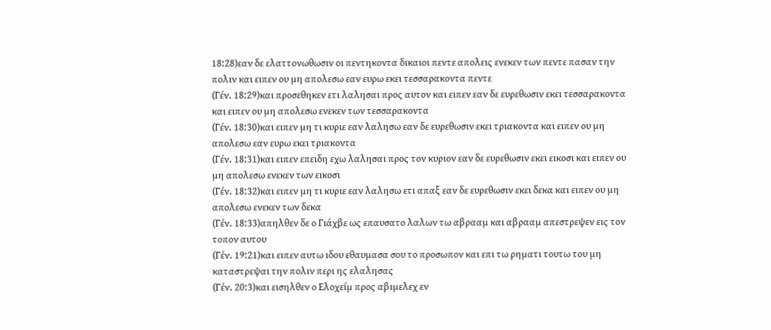18:28)εαν δε ελαττονωθωσιν οι πεντηκοντα δικαιοι πεντε απολεις ενεκεν των πεντε πασαν την πολιν και ειπεν ου μη απολεσω εαν ευρω εκει τεσσαρακοντα πεντε
(Γέν. 18:29)και προσεθηκεν ετι λαλησαι προς αυτον και ειπεν εαν δε ευρεθωσιν εκει τεσσαρακοντα και ειπεν ου μη απολεσω ενεκεν των τεσσαρακοντα
(Γέν. 18:30)και ειπεν μη τι κυριε εαν λαλησω εαν δε ευρεθωσιν εκει τριακοντα και ειπεν ου μη απολεσω εαν ευρω εκει τριακοντα
(Γέν. 18:31)και ειπεν επειδη εχω λαλησαι προς τον κυριον εαν δε ευρεθωσιν εκει εικοσι και ειπεν ου μη απολεσω ενεκεν των εικοσι
(Γέν. 18:32)και ειπεν μη τι κυριε εαν λαλησω ετι απαξ εαν δε ευρεθωσιν εκει δεκα και ειπεν ου μη απολεσω ενεκεν των δεκα
(Γέν. 18:33)απηλθεν δε ο Γιάχβε ως επαυσατο λαλων τω αβρααμ και αβρααμ απεστρεψεν εις τον τοπον αυτου
(Γέν. 19:21)και ειπεν αυτω ιδου εθαυμασα σου το προσωπον και επι τω ρηματι τουτω του μη καταστρεψαι την πολιν περι ης ελαλησας
(Γέν. 20:3)και εισηλθεν ο Ελοχείμ προς αβιμελεχ εν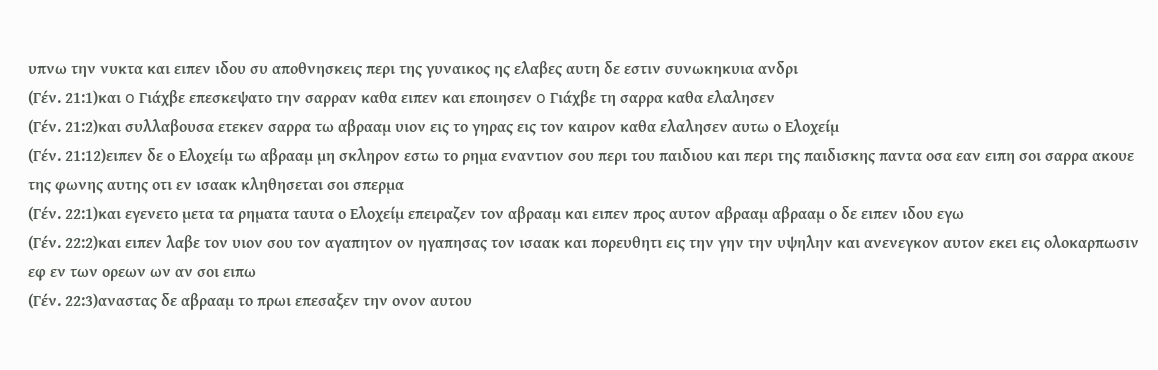υπνω την νυκτα και ειπεν ιδου συ αποθνησκεις περι της γυναικος ης ελαβες αυτη δε εστιν συνωκηκυια ανδρι
(Γέν. 21:1)και o Γιάχβε επεσκεψατο την σαρραν καθα ειπεν και εποιησεν o Γιάχβε τη σαρρα καθα ελαλησεν
(Γέν. 21:2)και συλλαβουσα ετεκεν σαρρα τω αβρααμ υιον εις το γηρας εις τον καιρον καθα ελαλησεν αυτω ο Ελοχείμ
(Γέν. 21:12)ειπεν δε ο Ελοχείμ τω αβρααμ μη σκληρον εστω το ρημα εναντιον σου περι του παιδιου και περι της παιδισκης παντα οσα εαν ειπη σοι σαρρα ακουε της φωνης αυτης οτι εν ισαακ κληθησεται σοι σπερμα
(Γέν. 22:1)και εγενετο μετα τα ρηματα ταυτα ο Ελοχείμ επειραζεν τον αβρααμ και ειπεν προς αυτον αβρααμ αβρααμ ο δε ειπεν ιδου εγω
(Γέν. 22:2)και ειπεν λαβε τον υιον σου τον αγαπητον ον ηγαπησας τον ισαακ και πορευθητι εις την γην την υψηλην και ανενεγκον αυτον εκει εις ολοκαρπωσιν εφ εν των ορεων ων αν σοι ειπω
(Γέν. 22:3)αναστας δε αβρααμ το πρωι επεσαξεν την ονον αυτου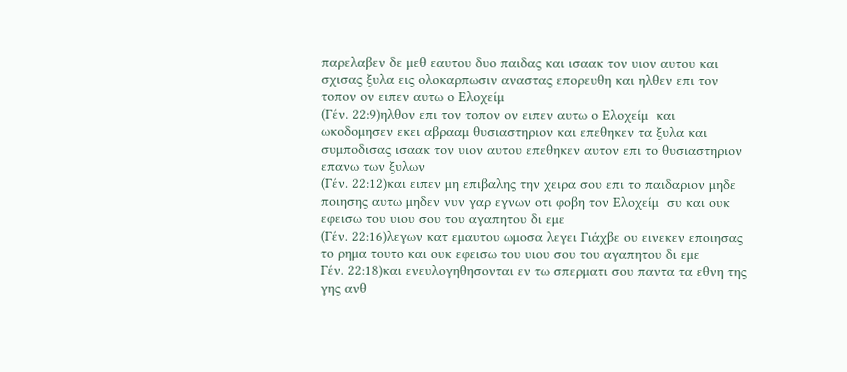παρελαβεν δε μεθ εαυτου δυο παιδας και ισαακ τον υιον αυτου και σχισας ξυλα εις ολοκαρπωσιν αναστας επορευθη και ηλθεν επι τον τοπον ον ειπεν αυτω ο Ελοχείμ
(Γέν. 22:9)ηλθον επι τον τοπον ον ειπεν αυτω ο Ελοχείμ  και ωκοδομησεν εκει αβρααμ θυσιαστηριον και επεθηκεν τα ξυλα και συμποδισας ισαακ τον υιον αυτου επεθηκεν αυτον επι το θυσιαστηριον επανω των ξυλων
(Γέν. 22:12)και ειπεν μη επιβαλης την χειρα σου επι το παιδαριον μηδε ποιησης αυτω μηδεν νυν γαρ εγνων οτι φοβη τον Ελοχείμ  συ και ουκ εφεισω του υιου σου του αγαπητου δι εμε
(Γέν. 22:16)λεγων κατ εμαυτου ωμοσα λεγει Γιάχβε ου εινεκεν εποιησας το ρημα τουτο και ουκ εφεισω του υιου σου του αγαπητου δι εμε
Γέν. 22:18)και ενευλογηθησονται εν τω σπερματι σου παντα τα εθνη της γης ανθ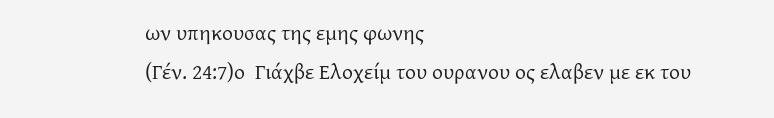ων υπηκουσας της εμης φωνης
(Γέν. 24:7)ο  Γιάχβε Ελοχείμ του ουρανου ος ελαβεν με εκ του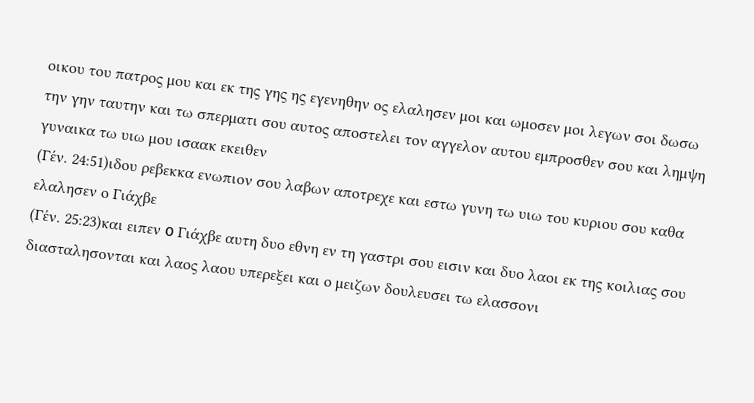οικου του πατρος μου και εκ της γης ης εγενηθην ος ελαλησεν μοι και ωμοσεν μοι λεγων σοι δωσω την γην ταυτην και τω σπερματι σου αυτος αποστελει τον αγγελον αυτου εμπροσθεν σου και λημψη γυναικα τω υιω μου ισαακ εκειθεν
(Γέν. 24:51)ιδου ρεβεκκα ενωπιον σου λαβων αποτρεχε και εστω γυνη τω υιω του κυριου σου καθα ελαλησεν ο Γιάχβε
(Γέν. 25:23)και ειπεν o Γιάχβε αυτη δυο εθνη εν τη γαστρι σου εισιν και δυο λαοι εκ της κοιλιας σου διασταλησονται και λαος λαου υπερεξει και ο μειζων δουλευσει τω ελασσονι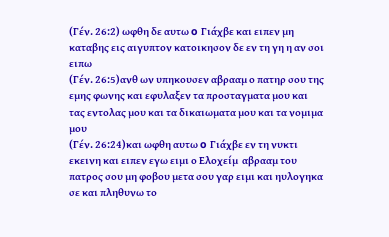(Γέν. 26:2) ωφθη δε αυτω o Γιάχβε και ειπεν μη καταβης εις αιγυπτον κατοικησον δε εν τη γη η αν σοι ειπω
(Γέν. 26:5)ανθ ων υπηκουσεν αβρααμ ο πατηρ σου της εμης φωνης και εφυλαξεν τα προσταγματα μου και τας εντολας μου και τα δικαιωματα μου και τα νομιμα μου
(Γέν. 26:24)και ωφθη αυτω o Γιάχβε εν τη νυκτι εκεινη και ειπεν εγω ειμι ο Ελοχείμ  αβρααμ του πατρος σου μη φοβου μετα σου γαρ ειμι και ηυλογηκα σε και πληθυνω το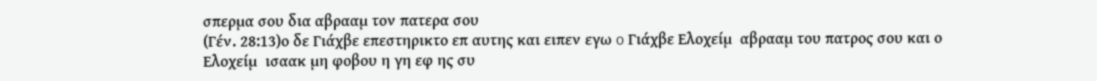σπερμα σου δια αβρααμ τον πατερα σου
(Γέν. 28:13)ο δε Γιάχβε επεστηρικτο επ αυτης και ειπεν εγω o Γιάχβε Ελοχείμ  αβρααμ του πατρος σου και ο Ελοχείμ  ισαακ μη φοβου η γη εφ ης συ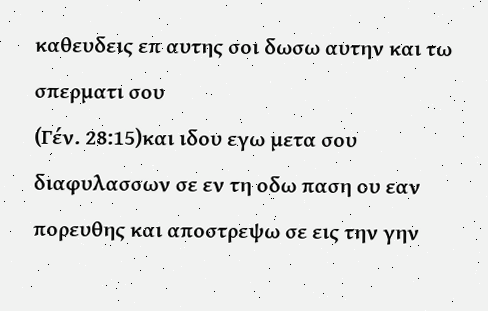καθευδεις επ αυτης σοι δωσω αυτην και τω σπερματι σου
(Γέν. 28:15)και ιδου εγω μετα σου διαφυλασσων σε εν τη οδω παση ου εαν πορευθης και αποστρεψω σε εις την γην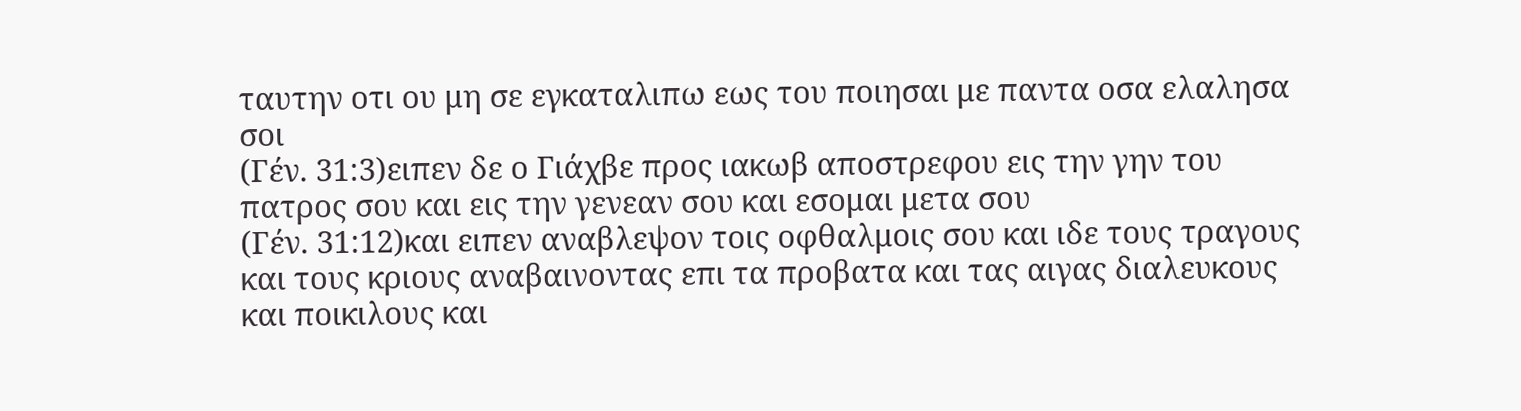ταυτην οτι ου μη σε εγκαταλιπω εως του ποιησαι με παντα οσα ελαλησα σοι
(Γέν. 31:3)ειπεν δε ο Γιάχβε προς ιακωβ αποστρεφου εις την γην του πατρος σου και εις την γενεαν σου και εσομαι μετα σου
(Γέν. 31:12)και ειπεν αναβλεψον τοις οφθαλμοις σου και ιδε τους τραγους και τους κριους αναβαινοντας επι τα προβατα και τας αιγας διαλευκους και ποικιλους και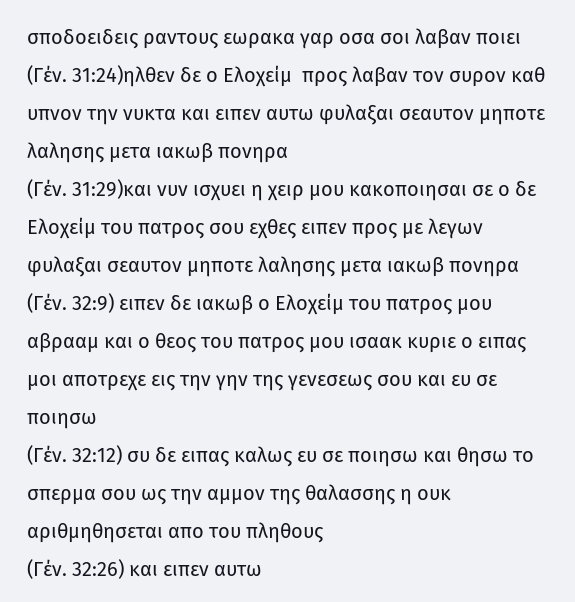σποδοειδεις ραντους εωρακα γαρ οσα σοι λαβαν ποιει
(Γέν. 31:24)ηλθεν δε ο Ελοχείμ  προς λαβαν τον συρον καθ υπνον την νυκτα και ειπεν αυτω φυλαξαι σεαυτον μηποτε λαλησης μετα ιακωβ πονηρα
(Γέν. 31:29)και νυν ισχυει η χειρ μου κακοποιησαι σε ο δε Ελοχείμ του πατρος σου εχθες ειπεν προς με λεγων φυλαξαι σεαυτον μηποτε λαλησης μετα ιακωβ πονηρα
(Γέν. 32:9) ειπεν δε ιακωβ ο Ελοχείμ του πατρος μου αβρααμ και ο θεος του πατρος μου ισαακ κυριε ο ειπας μοι αποτρεχε εις την γην της γενεσεως σου και ευ σε ποιησω
(Γέν. 32:12) συ δε ειπας καλως ευ σε ποιησω και θησω το σπερμα σου ως την αμμον της θαλασσης η ουκ αριθμηθησεται απο του πληθους
(Γέν. 32:26) και ειπεν αυτω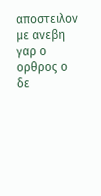αποστειλον με ανεβη γαρ ο ορθρος ο δε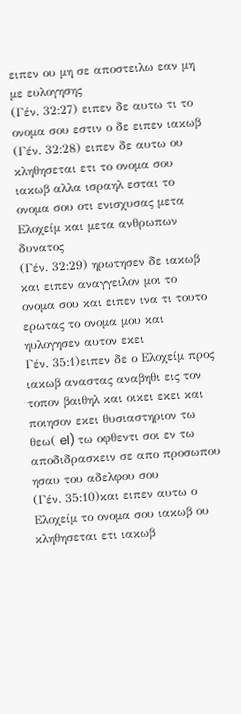ειπεν ου μη σε αποστειλω εαν μη με ευλογησης
(Γέν. 32:27) ειπεν δε αυτω τι το ονομα σου εστιν ο δε ειπεν ιακωβ
(Γέν. 32:28) ειπεν δε αυτω ου κληθησεται ετι το ονομα σου ιακωβ αλλα ισραηλ εσται το ονομα σου οτι ενισχυσας μετα Ελοχείμ και μετα ανθρωπων δυνατος
(Γέν. 32:29) ηρωτησεν δε ιακωβ και ειπεν αναγγειλον μοι το ονομα σου και ειπεν ινα τι τουτο ερωτας το ονομα μου και ηυλογησεν αυτον εκει
Γέν. 35:1)ειπεν δε ο Ελοχείμ προς ιακωβ αναστας αναβηθι εις τον τοπον βαιθηλ και οικει εκει και ποιησον εκει θυσιαστηριον τω θεω( el) τω οφθεντι σοι εν τω αποδιδρασκειν σε απο προσωπου ησαυ του αδελφου σου
(Γέν. 35:10)και ειπεν αυτω ο Ελοχείμ το ονομα σου ιακωβ ου κληθησεται ετι ιακωβ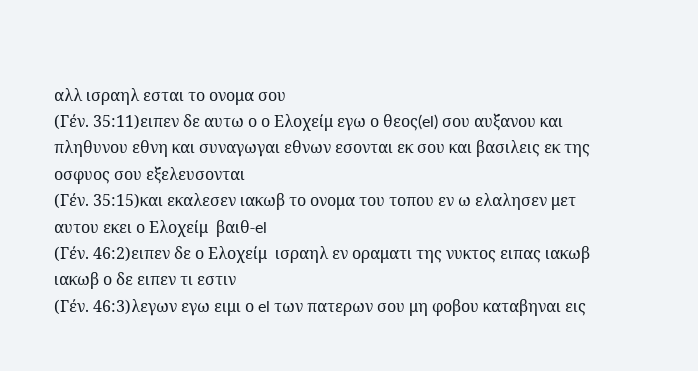αλλ ισραηλ εσται το ονομα σου
(Γέν. 35:11)ειπεν δε αυτω ο ο Ελοχείμ εγω ο θεος(el) σου αυξανου και πληθυνου εθνη και συναγωγαι εθνων εσονται εκ σου και βασιλεις εκ της οσφυος σου εξελευσονται
(Γέν. 35:15)και εκαλεσεν ιακωβ το ονομα του τοπου εν ω ελαλησεν μετ αυτου εκει ο Ελοχείμ  βαιθ-el
(Γέν. 46:2)ειπεν δε ο Ελοχείμ  ισραηλ εν οραματι της νυκτος ειπας ιακωβ ιακωβ ο δε ειπεν τι εστιν
(Γέν. 46:3)λεγων εγω ειμι ο el των πατερων σου μη φοβου καταβηναι εις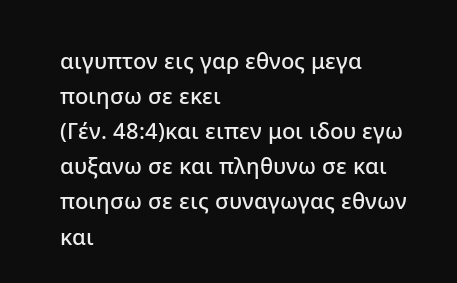αιγυπτον εις γαρ εθνος μεγα ποιησω σε εκει
(Γέν. 48:4)και ειπεν μοι ιδου εγω αυξανω σε και πληθυνω σε και ποιησω σε εις συναγωγας εθνων και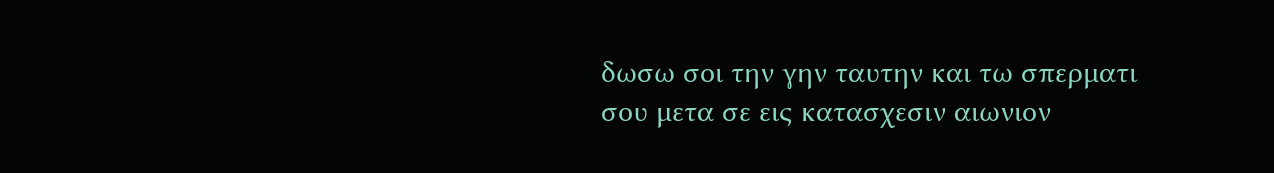δωσω σοι την γην ταυτην και τω σπερματι σου μετα σε εις κατασχεσιν αιωνιον